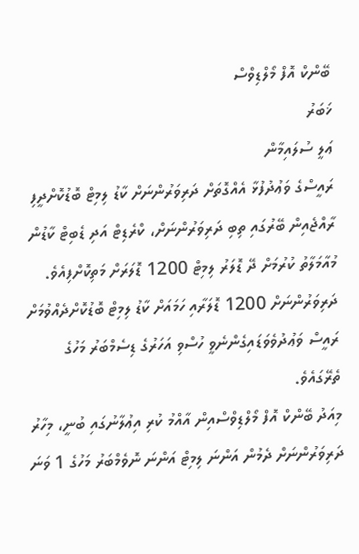ބޭންކް އޮފް މޯލްޑިވްސް
ޚަބަރު
ޢަލީ ސުލައިމާން
ރައީސްގެ ވަޢުދުފުޅާ އެއްގޮތަށް ދަރިވަރުންނަށް ކާޑު ލިމިޓް ބޮޑުކޮށްދީފި
ރާއްޖެއިން ބޭރުގައި ތިބި ދަރިވަރުންނަށް، ކްރެޑިޓް އަދި ޑެބިޓް ކާޑުން މުއާމަލާތު ކުރުމަށް ދޭ ޑޮލަރު ލިމިޓް 1200 ޑޮލަރަށް މަތިކޮށްފިއެވެ.
ދަރިވަރުންނަށް 1200 ޑޮލަރާއި ހަމައަށް ކާޑު ލިމިޓް ބޮޑުކޮށްދެއްވުމަށް ރައީސް ވަޢުދުވެވަޑައިގެންނެވީ ހުސްވި އަހަރުގެ ޑިސެމްބަރު މަހުގެ ތެރޭގައެވެ.
މިއަދު ބޭންކް އޮފް މޯލްޑިވްސްއިން އާއްމު ކުރި އިޢުލާނުގައި ބުނީ، މިހާރު ދަރިވަރުންނަށް ދެމުން އަންނަ ލިމިޓް އަންނަ ނޮވެމްބަރު މަހުގެ 1 ވަނަ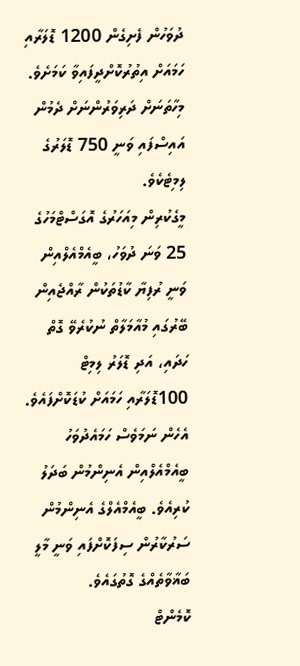ދުވަހުން ފެށިގެން 1200 ޑޮލަރާއި ހަމައަށް އިތުރުކޮށްދީފައިވާ ކަމަށެވެ. މިހާތަނަށް ދަރިވަރުންނަށް ދެމުން އައިސްފައި ވަނީ 750 ޑޮލަރުގެ ލިމިޓެކެވެ.
މީގެކުރިން މިއަހަރުގެ އޮގަސްޓްމަހުގެ 25 ވަނަ ދުވަހު، ބީއެމްއެލްއިން ވަނީ ރުފިޔާ ކާޑުތަކުން ރާއްޖެއިން ބޭރުގައި މުއާމަލާތް ނުކުރެވޭ ގޮތް ހަދައި، އަދި ޑޮލަރު ލިމިޓް 100ޑޮލަރާއި ހަމައަށް ކުޑަކޮށްފައެވެ. އެހެން ނަމަވެސް ހަމައެދުވަހު ބީއެމްއެލްއިން އެނިންމުން ބަދަލު ކުރިއެވެ. ބީއެމްއެލްގެ އެނިންމުން ސަރުކާރުން ސިފަކޮށްފައި ވަނީ މާލީ ބަޣާވާތެއްގެ ގޮތުގައެވެ.
ކޮމެންޓް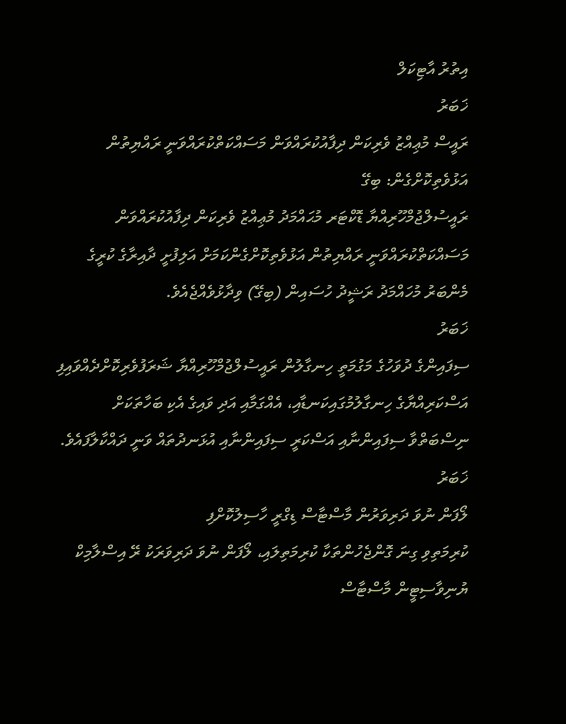އިތުރު އާޓިކަލް
ޚަބަރު
ރައީސް މުޢިއްޒު ވެރިކަން ދިފާއުކުރައްވަން މަސައްކަތްކުރައްވަނީ ރައްޔިތުން އަޅުވެތިކޮށްގެން: ބިގޭ
ރައީސުލްޖުމްހޫރިއްޔާ ޑޮކްޓަރ މުޙައްމަދު މުޢިއްޒު ވެރިކަން ދިފާއުކުރައްވަން މަސައްކަތްކުރައްވަނީ ރައްޔިތުން އަޅުވެތިކޮށްގެންކަމަށް އަލިފުށީ ދާއިރާގެ ކުރީގެ މެންބަރު މުހައްމަދު ރަޝީދު ހުސައިން (ބިގޭ) ވިދާޅުވެއްޖެއެވެ.
ޚަބަރު
ސިފައިންގެ ދުވަހުގެ މަގުމަތީ ހިނގާލުން ރައީސުލްޖުމްހޫރިއްޔާ ޝަރަފުވެރިކޮށްދެއްވައިފި
އަސްކަރިއްޔާގެ ހިނގާލުމުގައިކަނޑާއި، އެއްގަމާއި އަދި ވައިގެ އެކި ބަހާތަކަށް ނިސްބަތްވާ ސިފައިންނާއި އަސްކަރީ ސިފައިންނާއި އުޅަނދުތައް ވަނީ ދައްކާލާފައެވެ.
ޚަބަރު
ލޯފަން ނުވަ ދަރިވަރުން މާސްޓާސް ޑިގްރީ ހާސިލުކޮށްފި
ކުރިމަތިވި ގިނަ ގޮންޖެހުންތަކާ ކުރިމަތިލައި، ލޯފަން ނުވަ ދަރިވަރަކު ރޭ އިސްލާމިކް ޔުނިވާސިޓީން މާސްޓާސް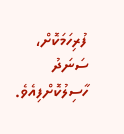ފުރިހަމަކޮށް، ސަނަދު ހާސިލުކޮށްފިއެވެ.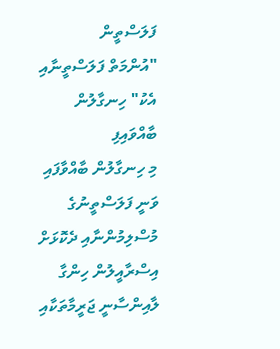ފަލަސްތީން
"އުންމަތް ފަލަސްތީނާއި އެކު" ހިނގާލުން ބާއްވައިފި
މި ހިނގާލުން ބާއްވާފައި ވަނީ ފަލަސްތީނުގެ މުސްލިމުންނާއި ދެކޮޅަށް އިސްރާއީލުން ހިންގާ ލާއިންސާނީ ޖަރީމާތަކާއި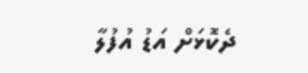ދެކޮޅަށް އަޑު އުފުލާ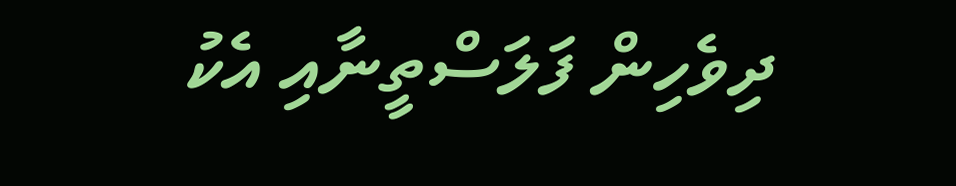ދިވެހިން ފަލަސްތީނާއި އެކު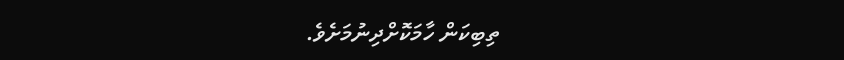ތިބިކަން ހާމަކޮށްދިނުމަށެވެ.